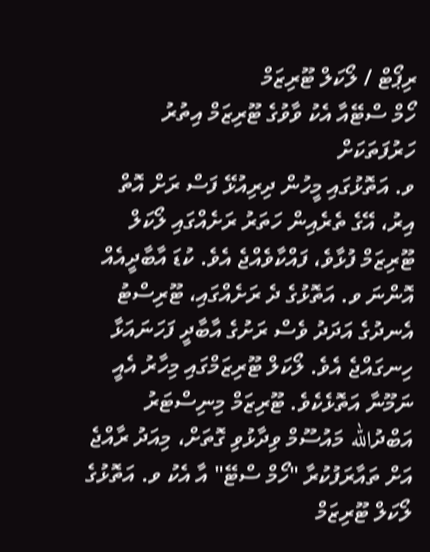ރިޕޯޓް / ލޯކަލް ޓޫރިޒަމް
ހޯމް ސްޓޭއާ އެކު ވާވުގެ ޓޫރިޒަމް އިތުރު ހަރުފަތަކަށް
ވ. އަތޮޅުގައި މީހުން ދިރިއުޅޭ ފަސް ރަށް އޮތް އިރު، އޭގެ ތެރެއިން ހަތަރު ރަށެއްގައި ލޯކަލް ޓޫރިޒަމް ފުޅާވެ، ފައްކާވެއްޖެ އެވެ. ކުޑަ އާބާދީއެއް އޮންނަ ވ. އަތޮޅުގެ ދެ ރަށެއްގައި، ޓޫރިސްޓު އެނދުގެ އަދަދު ވެސް ރަށުގެ އާބާދީ ފަހަނައަޅާ ހިނގައްޖެ އެވެ. ލޯކަލް ޓޫރިޒަމްގައި މިހާރު އެއީ ނަމޫނާ އަތޮޅެކެވެ. ޓޫރިޒަމް މިނިސްޓަރު އަބްދުالله މައުސޫމް ވިދާޅުވި ގޮތަށް، މިއަދު ރާއްޖެ އަށް ތައާރަފުކުރާ "ހޯމް ސްޓޭ" އާ އެކު ވ. އަތޮޅުގެ ލޯކަލް ޓޫރިޒަމް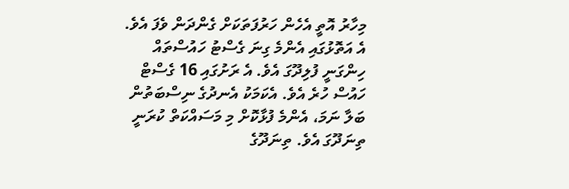މިހާރު އޮތީ އެހެން ހަރުފަތަކަށް ގެންދަން ވެފަ އެވެ.
އެ އަތޮޅުގައި އެންމެ ގިނަ ގެސްޓު ހައުސްތައް ހިންގަނީ ފުލިދޫގަ އެވެ. އެ ރަށުގައި 16 ގެސްޓް ހައުސް ހުރެ އެވެ. އެކަމަކު އެނދުގެ ނިސްބަތުން ބަލާ ނަމަ، އެންމެ ފުޅާކޮށް މި މަސައްކަތް ކުރަނީ ތިނަދޫގަ އެވެ. ތިނަދޫގެ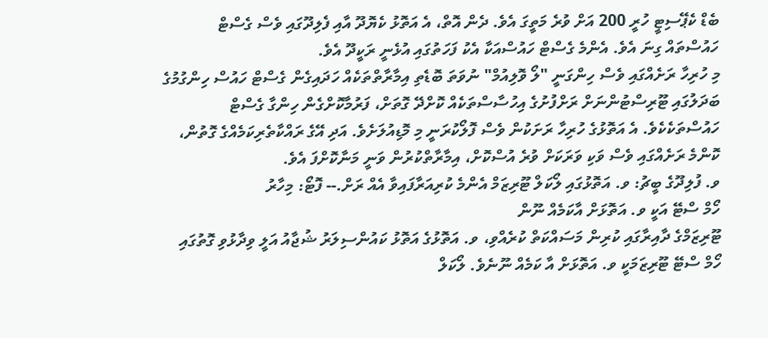ބެޑް ކެޕޭސިޓީ ހުރީ 200 އަށް ވުރެ މަތީގަ އެވެ. ދެން އޮތް، އެ އަތޮޅު ކެޔޮދޫ އާއި ފެލިދޫގައި ވެސް ގެސްޓް ހައުސްތައް ގިނަ އެވެ. އެންމެ ގެސްޓް ހައުސްއަކާ އެކު ފަހަތުގައި އުޅެނީ ރަކީދޫ އެވެ.
މި ހުރިހާ ރަށެއްގައި ވެސް ހިންގަނީ "ލޯ ވޮލިއުމް" ނުވަތަ ބޮޑެތި އިމާރާތްތަކެއް ހަދައިގެން ގެސްޓް ހައުސް ހިންގުމުގެ ބަދަލުގައި ޓޫރިސްޓުންނަށް ރަށްފުށުގެ އިހުސާސްތަކެއް ކޮށްދޭ ގޮތަށް، ފަރުމާކޮށްގެން ހިންގާ ގެސްޓް ހައުސްތަކެކެވެ. އެ އަތޮޅުގެ ހުރިހާ ރަށަކުން ވެސް ފޮލޯކުރަނީ މި މޮޑިއުލަށެވެ. އަދި އޭގެ ރައްކާތެރިކަމެއްގެ ގޮތުން، ކޮންމެ ރަށެއްގައި ވެސް ވަކި ވަރަކަށް ވުރެ އުސްކޮށް، އިމާރާތްކުރުން ވަނީ މަނާކޮށްފަ އެވެ.
ވ. ފުލިދޫގެ ބީޗު: ވ. އަތޮޅުގައި ލޯކަލް ޓޫރިޒަމް އެންމެ ކުރިއަރާފައިވާ އެއް ރަށް.-- ފޮޓޯ: މިހާރު
ހޯމް ސްޓޭ އަކީ ވ. އަތޮޅަށް އާކަމެއް ނޫން
ޓޫރިޒަމްގެ ދާއިރާގައި ކުރިން މަސައްކަތް ކުރެއްވި، ވ. އަތޮޅުގެ އަތޮޅު ކައުންސިލަރު ޝުޖާއު އަލީ ވިދާޅުވި ގޮތުގައި ހޯމް ސްޓޭ ޓޫރިޒަމަކީ ވ. އަތޮޅަށް އާ ކަމެއް ނޫނެވެ. ލޯކަލް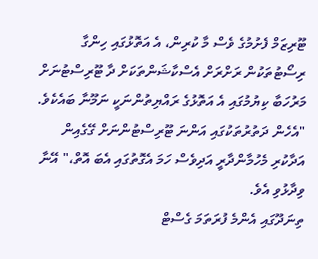ޓޫރިޒަމް ފެށުމުގެ ވެސް މާ ކުރިން، އެ އަތޮޅުގައި ހިންގާ ރިސޯޓުތަކުން ރަށްރަށް އެސްކާޝަންތަކަށް ދާ ޓޫރިސްޓުނަށް މަރުހަބާ ކިޔުމުގައި އެ އަތޮޅުގެ ރައްޔިތުންނަކީ ނަމޫނާ ބައެކެވެ.
"އެހެން ދަތުރުތަކުގައި އަންނަ ޓޫރިސްޓުންނަށް ގޭގެއިން އަދާކުރި މެހުމާންދާރީ އަދިވެސް ހަމަ އެގޮތުގައި އެބަ އޮތް،" އޭނާ ވިދާޅުވި އެވެ.
ތިނަދޫގައި އެންމެ ފުރަތަމަ ގެސްޓް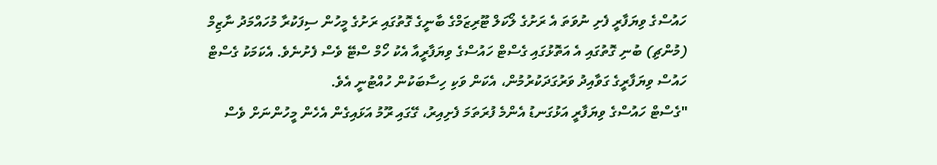ހައުސްގެ ވިޔަފާރީ ފެށި ނުވަތަ އެ ރަށުގެ ލޯކަލް ޓޫރިޒަމްގެ ބާނީގެ ގޮތުގައި ރަށުގެ މީހުން ސިފަކުރާ މުހައްމަދު ނާޒިމް (މުންޗި) ބުނި ގޮތުގައި އެ އަތޮޅުގައި ގެސްޓް ހައުސްގެ ވިޔަފާރީއާ އެކު ހޯމް ސްޓޭ ވެސް ފެށުނެވެ. އެކަމަކު ގެސްޓް ހައުސް ވިޔަފާރީގެ ގަވާއިދު ވަރުގަދަކުރުމުން، އެކަން ވަކި ހިސާބަކުން ހުއްޓުނީ އެވެ.
"ގެސްޓް ހައުސްގެ ވިޔަފާރީ އަޅުގަނޑު އެންމެ ފުރަތަމަ ފެށިއިރު، ގޭގައި ރޫމު އަޅައިގެން އެހެން މީހުންނަށް ވެސް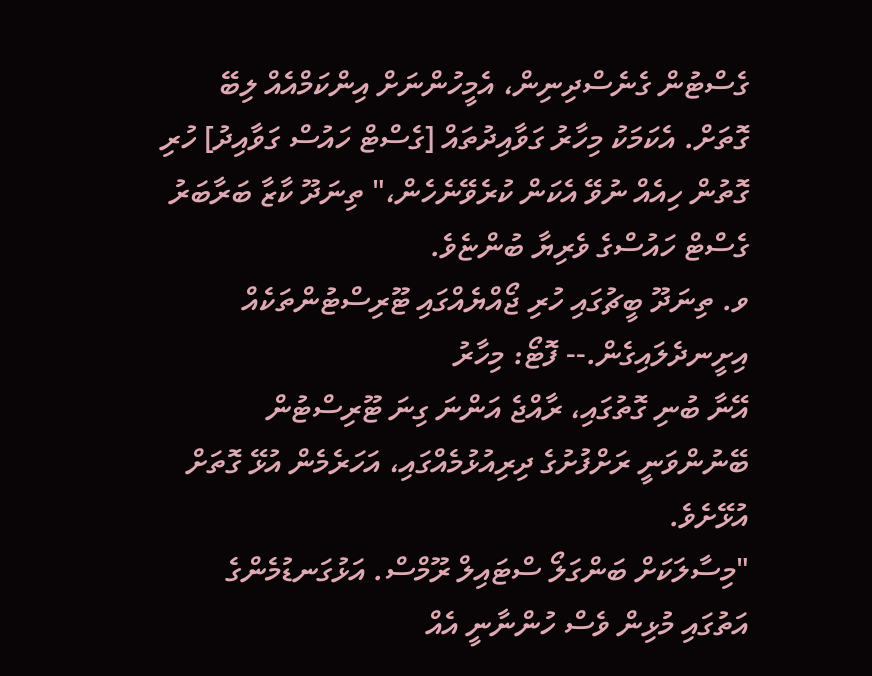ގެސްޓުން ގެނެސްދިނިން، އެމީހުންނަށް އިންކަމްއެއް ލިބޭ ގޮތަށް. އެކަމަކު މިހާރު ގަވާއިދުތައް [ގެސްޓް ހައުސް ގަވާއިދު] ހުރި ގޮތުން ހިއެއް ނުވޭ އެކަން ކުރެވޭނެހެން،" ތިނަދޫ ކާޒާ ބަރާބަރު ގެސްޓް ހައުސްގެ ވެރިޔާ ބުންޏެވެ.
ވ. ތިނަދޫ ބީޗުގައި ހުރި ޖޯއްޔެއްގައި ޓޫރިސްޓުންތަކެއް އިށީނދެލައިގެން.-- ފޮޓޯ: މިހާރު
އޭނާ ބުނި ގޮތުގައި، ރާއްޖެ އަންނަ ގިނަ ޓޫރިސްޓުން ބޭނުންވަނީ ރަށްފުށުގެ ދިރިއުޅުމެއްގައި، އަހަރެމެން އުޅޭ ގޮތަށް އުޅޭށެވެ.
"މިސާލަކަށް ބަންގަލޯ ސްޓައިލް ރޫމްސް. އަޅުގަނޑުމެންގެ އަތުގައި މުޅިން ވެސް ހުންނާނީ އެއް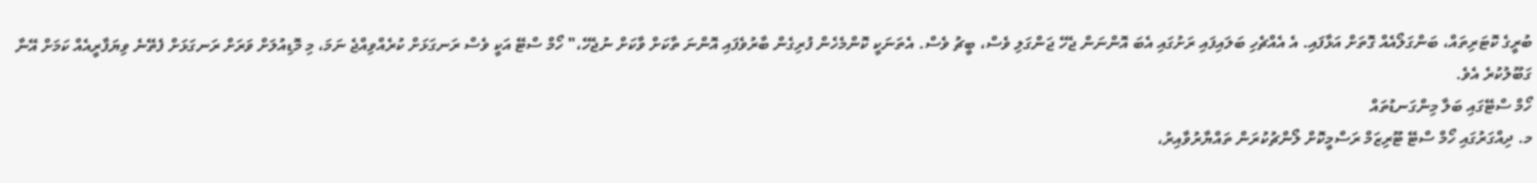ބުރީގެ ކޮޓަރިތައް، ބަންގަލޯއެއް ގޮތަށް އަޅާފައި. އެ އެއްޗެހި ބަލައިފައި ރަށުގައި އެބަ އޮންނަން ޖެހޭ ޖަންގަލި ވެސް، ބީޗު ވެސް. އެތަނަކީ ކޮންމެހެން ފުރިގެން ބާރުވެފައި އޮންނަ ތާކަށް ވާކަށް ނުޖެހޭ،" ހޯމް ސްޓޭ އަކީ ވެސް ރަނގަޅަށް ކުރެއްވިއްޖެ ނަމަ، މި މޮޑިއުލަށް ވަރަށް ރަނގަޅަށް ފެތޭނެ ވިޔަފާރީއެއް ކަމަށް އޭނާ ގަބޫލުކުރެ އެވެ.
ހޯމް ސްޓޭގައި ބަލާ މިންގަނޑުތައް
މ. ދިއްގަރުގައި ހޯމް ސްޓޭ ޓޫރިޒަމް ރަސްމީކޮށް ލޯންޗުކުރަން ތައްޔާރުވާއިރު،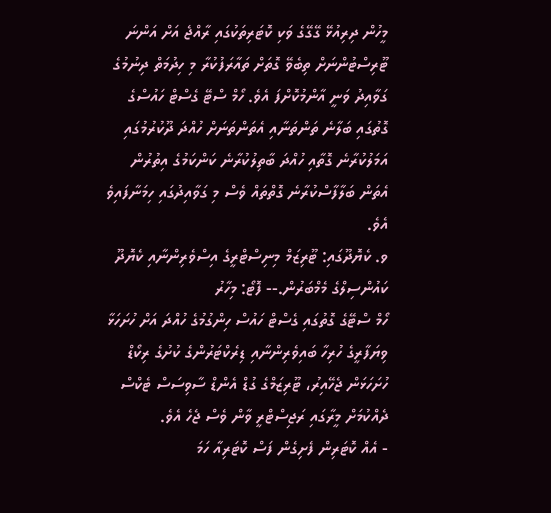މީހުން ދިރިއުޅޭ ގޭގޭގެ ވަކި ކޮޓަރިތަކުގައި ރާއްޖެ އަށް އަންނަ ޓޫރިސްޓުންނަށް ތިބެވޭ ގޮތަށް ތައާރަފުކުރާ މި ހިދުމަތް ދިނުމުގެ ގަވާއިދު ވަނީ އާންމުކޮށްފަ އެވެ. ހޯމް ސްޓޭ ގެސްޓް ހައުސްގެ ގޮތުގައި ބަލާނެ ތަންތަނާއި އެތަންތަނަށް ހުއްދަ ދޫކުރުމުގައި އަމަލުކުރާނެ ގޮތާއި ހުއްދަ ބާތިލުކުރާނެ ކަންކަމުގެ އިތުރުން އެތަން ބަލާފާސްކުރާނެ ގޮތްތައް ވެސް މި ގަވާއިދުގައި ހިމަނާފައިވެ އެވެ.
ވ. ކެޔޮދޫގައި: ޓޫރިޒަމް މިނިސްޓްރީގެ އިސްވެރިންނާއި ކެޔޮދޫ ކައުންސިލްގެ މެމްބަރުން.-- ފޮޓޯ: މިހާރު
ހޯމް ސްޓޭގެ ގޮތުގައި ގެސްޓް ހައުސް ހިންގުމުގެ ހުއްދަ އަށް ހުށަހަޅާ ވިޔަފާރީގެ ހުރިހާ ބައިވެރިންނާއި ޑިރެކްޓަރުންގެ ކުށުގެ ރިކޯޑް ހުށަހަޅަން ޖެހޭއިރު، ޓޫރިޒަމްގެ ގުޑް އެންޑް ސާވިސަސް ޓެކްސް ދެއްކުމަށް މީރާގައި ރަޖިސްޓްރީ ވާން ވެސް ޖެހެ އެވެ.
- އެއް ކޮޓަރިން ފެށިގެން ފަސް ކޮޓަރިއާ ހަމަ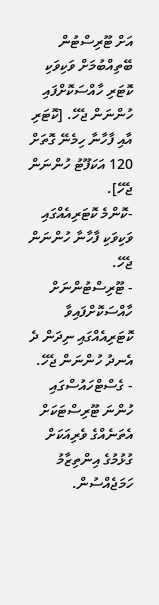އަށް ޓޫރިސްޓުން ބޭތިއްބުމަށް ވަކިވަކި ކޮޓަރި ހާއްސަކޮށްފައި ހުންނަން ޖެހޭ. [ކޮޓަރި އާއި ފާހާނާ ހިމެނޭ ގޮތަށް 120 އަކަފޫޓު ހުންނަން ޖެހޭ].
-ކޮންމެ ކޮޓަރިއެއްގައި ވަކިވަކި ފާހާނާ ހުންނަން ޖެހޭ.
- ޓޫރިސްޓުންނަށް ހާއްސަކޮށްފައިވާ ކޮޓަރިއެއްގައި ނިދަން ދެ އެނދު ހުންނަން ޖެހޭ.
- ގެސްޓްހައުސްގައި ހުންނަ ޓޫރިސްޓަކަށް އެތަނެއްގެ ވެރިއަކަށް ގުޅުމުގެ އިންތިޒާމު ހަމަޖެއްސުން.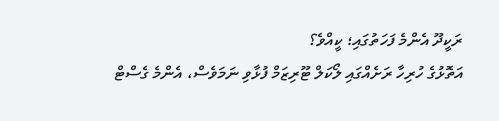ރަކީދޫ އެންމެ ފަހަތުގައި؛ ކީއްވެ؟
އަތޮޅުގެ ހުރިހާ ރަށެއްގައި ލޯކަލް ޓޫރިޒަމް ފުޅާވި ނަމަވެސް، އެންމެ ގެސްޓް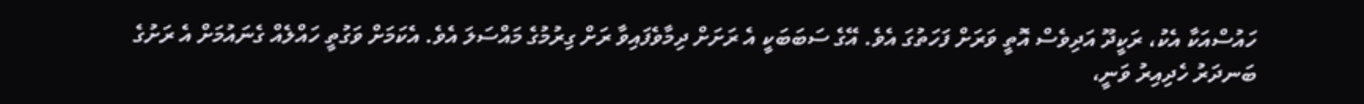ހައުސްއަކާ އެކު، ރަކީދޫ އަދިވެސް އޮތީ ވަރަށް ފަހަތުގަ އެވެ. އޭގެ ސަބަބަކީ އެ ރަށަށް ދިމާވެފައިވާ ރަށް ގިރުމުގެ މައްސަލަ އެވެ. އެކަމަށް ވަގުތީ ހައްލެއް ގެނައުމަށް އެ ރަށުގެ ބަނދަރު ހެދިއިރު ވަނީ،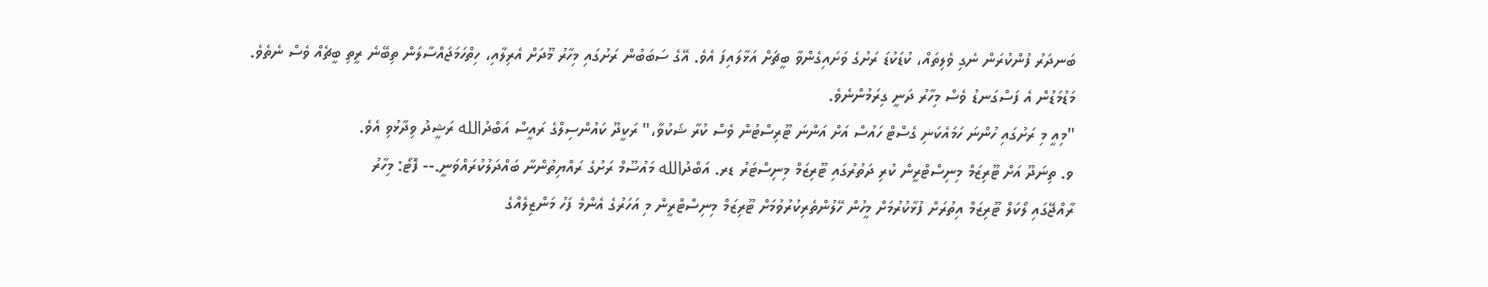ބަނދަރު ފުންކުރަން ނެގި ވެލިތައް، ކުޑަކުޑަ ރަށުގެ ވަށައިގެންވާ ބީޗަށް އަޅާލައިފަ އެވެ. އޭގެ ސަބަބުން ރަށުގައި މިހާރު މޫދަށް އެރިލާއި، ހިތްހަމަޖައްސާލަން ތިބޭނެ ރީތި ބީޗެއް ވެސް ނެތެވެ. މަޑުމަޑުން އެ ފަސްގަނޑު ވެސް މިހާރު ދަނީ ގިރަމުންނެވެ.
"މިއީ މި ރަށުގައި ހުންނަ ހަމައެކަނި ގެސްޓް ހައުސް އަށް އަންނަ ޓޫރިސްޓުން ވެސް ކުރާ ޝަކުވާ،" ރަކީދޫ ކައުންސިލްގެ ރައީސް އަބްދުالله ރަޝީދު ވިދާޅުވި އެވެ.
ވ. ތިނަދޫ އަށް ޓޫރިޒަމް މިނިސްޓްރީން ކުރި ދަތުރުގައި ޓޫރިޒަމް މިނިސްޓަރު ޑރ. އަބްދުالله މައުސޫމް ރަށުގެ ރައްޔިތުންނާ ބައްދަލުކުރައްވަނީ.-- ފޮޓޯ: މިހާރު
ރާއްޖޭގައި ލޯކަލް ޓޫރިޒަމް އިތުރަށް ފުޅާކުރުމަށް މީހުން ހޭލުންތެރިކުރުވުމަށް ޓޫރިޒަމް މިނިސްޓްރީން މި އަހަރުގެ އެންމެ ފަހު މަންޒިލެއްގެ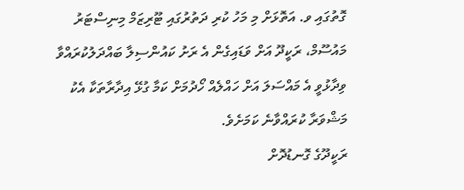ގޮތުގައި ވ. އަތޮޅަށް މި މަހު ކުރި ދަތުރުގައި ޓޫރިޒަމް މިނިސްޓަރު މައުސޫމް، ރަކީދޫ އަށް ވަޑައިގެން އެ ރަށު ކައުންސިލާ ބައްދަލުކުރައްވާ ވިދާޅުވީ އެ މައްސަލަ އަށް ހައްލެއް ހޯދުމަށް ކަމާ ގުޅޭ އިދާރާތަކާ އެކު މަޝްވަރާ ކުރައްވާނެ ކަމަށެވެ.
ރަކީދޫގެ ގޮނޑުދޮށް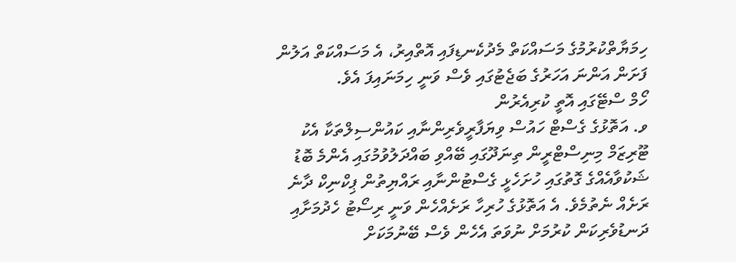ހިމަޔާތްކުރުމުގެ މަސައްކަތް މެދުކެނޑިފައި އޮތްއިރު، އެ މަސައްކަތް އަލުން ފަށަން އަންނަ އަހަރުގެ ބަޖެޓުގައި ވެސް ވަނީ ހިމަނައިފަ އެވެ.
ހޯމް ސްޓޭގައި އޮތީ ކުރިއެރުން
ވ. އަތޮޅުގެ ގެސްޓް ހައުސް ވިޔަފާރީވެރިންނާއި ކައުންސިލްތަކާ އެކު ޓޫރިޒަމް މިނިސްޓްރީން ތިނަދޫގައި ބޭއްވި ބައްދަލުވުމުގައި އެންމެ ބޮޑު ޝަކުވާއެއްގެ ގޮތުގައި ހުށަހެޅީ ގެސްޓުންނާއި ރައްޔިތުން ޕިކްނިކް ދާނެ ރަށެއް ނެތުމެވެ. އެ އަތޮޅުގެ ހުރިހާ ރަށެއްހެން ވަނީ ރިސޯޓު ހެދުމަށާއި ދަނޑުވެރިކަން ކުރުމަށް ނުވަތަ އެހެން ވެސް ބޭނުމަކަށް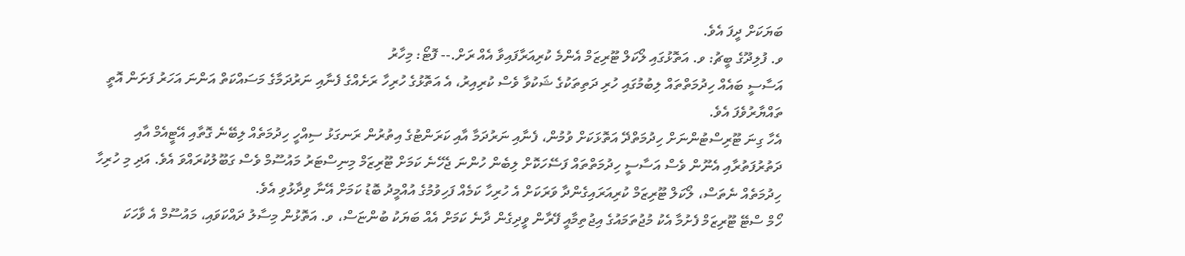ބަޔަކަށް ދީފަ އެވެ.
ވ. ފުލިދޫގެ ބީޗު: ވ. އަތޮޅުގައި ލޯކަލް ޓޫރިޒަމް އެންމެ ކުރިއަރާފައިވާ އެއް ރަށް.-- ފޮޓޯ: މިހާރު
އަސާސީ ބައެއް ހިދުމަތްތައް ލިބުމުގައި ހުރި ދަތިތަކުގެ ޝަކުވާ ވެސް ކުރިއިރު، އެ އަތޮޅުގެ ހުރިހާ ރަށެއްގެ ފެނާއި ނަރުދަމާގެ މަސައްކަތް އަންނަ އަހަރު ފަށަން އޮތީ ތައްޔާރުވެފަ އެވެ.
އެހާ ގިނަ ޓޫރިސްޓުންނަށް ހިދުމަތްދޭ އަތޮޅަކަށް ވުމުން، ފެނާއި ނަރުދަމާ އާއި ކަރަންޓުގެ އިތުރުން ރަނގަޅު ސިއްހީ ހިދުމަތެއް ލިބޭނެ ގޮތާއި އޭޓީއެމް އާއި ދަތުރުފަތުރާއި އެނޫން ވެސް އަސާސީ ހިދުމަތްތައް ފަސޭހަކޮށް ލިބެން ހުންނަ ޖެހޭނެ ކަމަށް ޓޫރިޒަމް މިނިސްޓަރު މައުސޫމް ވެސް ގަބޫލުކުރައްވަ އެވެ. އަދި މި ހުރިހާ ހިދުމަތެއް ނެތަސް، ލޯކަލް ޓޫރިޒަމް ކުރިއަރައިގެންދާ ވަރަކަށް އެ ހުރިހާ ކަމެއް ފަހިވުމުގެ އުއްމީދު ބޮޑު ކަމަށް އޭނާ ވިދާޅުވި އެވެ.
ހޯމް ސްޓޭ ޓޫރިޒަމް ފެށުމާ އެކު މުޖުތަމައުގެ އިޖުތިމާއީ ފޭރާން ވީދިގެން ދާނެ ކަމަށް އެއް ބަޔަކު ބުންޏަސް، ވ. އަތޮޅުން މިސާލު ދައްކަވައި، މައުސޫމް އެ ވާހަކަ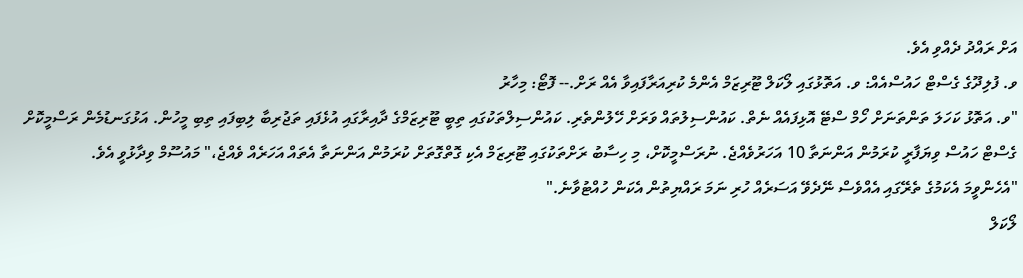އަށް ރައްދު ދެއްވި އެވެ.
ވ. ފުލިދޫގެ ގެސްޓް ހައުސްއެއް: ވ. އަތޮޅުގައި ލޯކަލް ޓޫރިޒަމް އެންމެ ކުރިއަރާފައިވާ އެއް ރަށް.-- ފޮޓޯ: މިހާރު
"ވ. އަތޮޅު ކަހަލަ ތަންތަނަށް ހޯމް ސްޓޭ އޮޅިފައެއް ނެތް. ކައުންސިލުތައް ވަރަށް ހޭލުންތެރި. ކައުންސިލްތަކުގައި ތިބީ ޓޫރިޒަމްގެ ދާއިރާގައި އުޅެފައި ތަޖުރިބާ ލިބިފައި ތިބި މީހުން. އަޅުގަނޑުމެން ރަސްމީކޮށް ގެސްޓް ހައުސް ވިޔަފާރީ ކުރަމުން އަންނަތާ 10 އަހަރުވެއްޖެ. ނުރަސްމީކޮށް، މި ހިސާބު ރަށްތަކުގައި ޓޫރިޒަމް އެކި ގޮތްގޮތަށް ކުރަމުން އަންނަތާ އެތައް އަހަރެއް ވެއްޖެ،" މައުސޫމް ވިދާޅުވީ އެވެ.
"އެހެންވީމަ އެކަމުގެ ތެރޭގައި އެއްވެސް ނޭދެވޭ އަސަރެއް ހުރި ނަމަ ރައްޔިތުން އެކަން ހުއްޓުވާނެ."
ލޯކަލް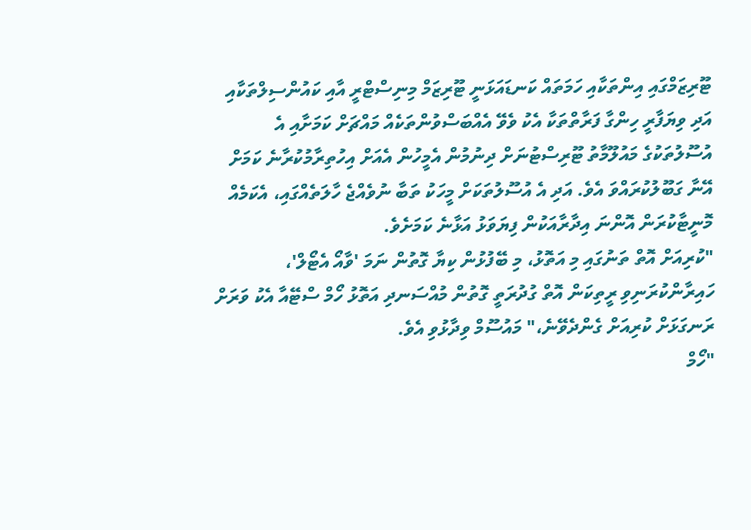ޓޫރިޒަމްގައި އިންތަކާއި ހަމަތައް ކަނޑައަޅަނީ ޓޫރިޒަމް މިނިސްޓްރީ އާއި ކައުންސިލްތަކާއި އަދި ވިޔަފާރީ ހިންގާ ފަރާތްތަކާ އެކު ވެވޭ އެއްބަސްވުންތަކެއް މައްޗަށް ކަމަށާއި އެ އުސޫލުތަކުގެ މައުލޫމާތު ޓޫރިސްޓުނަށް ދިނުމުން އެމީހުން އެއަށް އިހުތިރާމުކުރާނެ ކަމަށް އޭނާ ގަބޫލުކުރައްވަ އެވެ. އަދި އެ އުސޫލުތަކަށް މީހަކު ތަބާ ނުވެއްޖެ ހާލަތެއްގައި، އެކަމެއް މޮނީޓާކުރަން އޮންނަ އިދާރާއަކުން ފިޔަވަޅު އަޅާނެ ކަމަށެވެ.
"ކުރިއަށް އޮތް ތަނުގައި މި އަތޮޅު، މި ބޭފުޅުން ކިޔާ ގޮތުން ނަމަ 'ވާއޯ އެޓޯލް'، ހައިރާންކުރަނިވި ރީތިކަން އޮތް ގުދުރަތީ ގޮތުން މުއްސަނދި އަތޮޅު ހޯމް ސްޓޭއާ އެކު ވަރަށް ރަނގަޅަށް ކުރިއަށް ގެންދެވޭނެ،" މައުސޫމް ވިދާޅުވި އެވެ.
"ހޯމް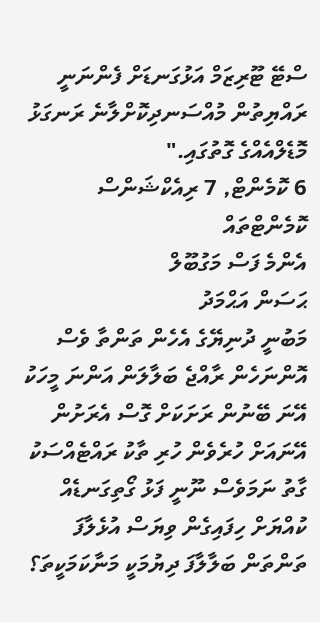ސްޓޭ ޓޫރިޒަމް އަޅުގަނޑަށް ފެންނަނީ ރައްޔިތުން މުއްސަނދިކޮށްލާނެ ރަނގަޅު މޮޑެލްއެއްގެ ގޮތުގައި."
6 ކޮމެންޓް, 7 ރިއެކްޝަންސް
ކޮމެންޓްތައް
އެންމެ ފަސް މަގުބޫލް
ޙަސަން އަޙްމަދު
މަބުނީ ދުނިޔޭގެ އެހެން ތަންތާ ވެސް އޮންނަހެން ރާއްޖެ ބަލާލަން އަންނަ މީހަކު އޭނަ ބޭނުން ރަށަކަށް ގޮސް އެރަށުން އޭނައަށް ހުރެވެން ހުރި ތާކު ރައްޓެއްސަކު ގާތު ނަމަވެސް ނޫނީ ފަޅު ގޯތިގަނޑެއް ކުއްޔަށް ހިފައިގެން ވިޔަސް އުޅެލާފަ ތަންތަން ބަލާލާފަ ދިޔުމަކީ މަނާކަމަކީތަ؟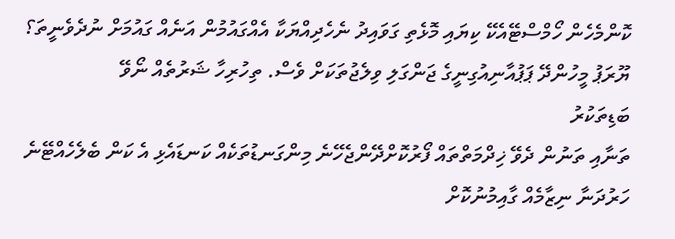ކޮންމެހެން ހޯމްސްޓޭއެކޭ ކިޔައި މޮޅެތި ގަވައިދު ނެހެދިއްޔަކާ އެއްގައުމުން އަނެއް ގައުމަށް ނުދެވެނީތަ؟ ޔޫރަޕު މީހުންދޭ ޕަޕުއާނިއުގިނީގެ ޖަންގަލި ވިލެޖުތަކަށް ވެސް. ތިހުރިހާ ޝަރުތެއް ނޯވޭ
ބަޑިތަކުރު
ތަނާއި ތަނުން ދެވޭ ޚިދްމަތްތައް ފޯރުކޮށްދޭންޖެހޭނެ މިންގަނޑުތަކެއް ކަނޑައެޅި އެ ކަން ބެލެހެއްޓޭނެ ހަރުދަނާ ނިޒާމެއް ގާއިމުނުކޮށް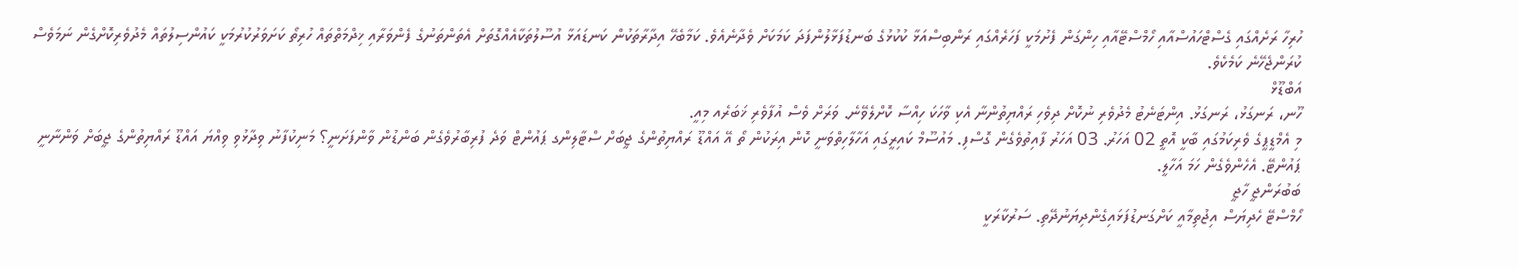ހުރިހާ ރަށެއްގައި ގެސްޓްހައުސްއާއި ހޯމްސްޓޭއާއި ހިންގަން ފެށުމަކީ ފަހަރެއްގައި ރަންބިސްއަޅާ ކުކުޅުގެ ބަނޑުފަޅާލުންފަދަ ކަމަކަށް ވެދާނެއެވެ. ކަމާބެހޭ އިދާރާތަކުން ކަނޑައަޅާ އުސޫލުތަކާއެއްގޮތަށް އެތަންތަނުގެ ފެންވަރާއި ޚިދްމަތްތައް ހުރިތޯ ކަށަވަރުކުރުމަކީ ކައުންސިލުތައް މެދުވެރިކޮށްގެން ނަމަވެސް ކުރަންޖެހޭނެ ކަމެކެވެ.
އަބްޑޫޅް
ހޫނ، ރަނގަޅު، ރަނގަޅު. އިންޓަނެޓު މެދުވެރި ނުކޮށް ދިވެހި ރައްޔިތުންނާ އެކި ވާހަކަ ހިއްސާ ކޮށްލެވޭނެ. ވަރަށް ވެސް އުފާވެރި ޚަބަރެއ މިއީ.
މި އެމްޑީޕީގެ ވެރިކަމުގައި ބާކީ އޮތީ 02 އަހަރު. 03 އަހަރު ފާއިތުވެގެން ގޮސްފި. މައުސޫމް ކައިރީގައި އަހާލާހިތްވަނީ ކޮން އިރަކުން ތޯ އޭ އައްޑޫ ރައްޔިތުންގެ ޖީބަށް ސްޓާލިންގ ޕައުންޓް ވަދެ ފުރިބާރުވެގެން ބަންޑުން ވާންފަށަނީ؟ މަނިކުފާނު ވިދާޅުވި ވިއްޔަ އައްޑޫ ރައްޔިތުންގެ ޖީބަށް ވަންނާނީ ޕައުންޓޭ. އެހެންވެގެން ހަމަ އަހާލީ.
ބަބުރަންޖީ ހާޖީ
ހޯމްސްޓޭ ހެދިޔަސް އިޖުތިމާއީ ކަށްގަނޑުފަޅައިގެންދިޔަނުދޭތި. ސަރުކާރަކީ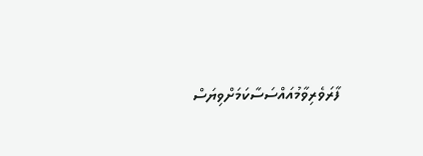ފާރަވެރިވާމުއައްސަސާކަމަށްވިޔަސް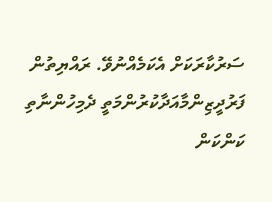ސަރުކާރަކަށް އެކަމެއްނުވޭ. ރައްޔިތުން ފަރުދީޒިންމާއަދާކުރުންމަތީ ދެމިހުންނާތި ކަންކަން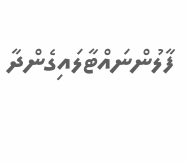ފާލުންނައްޓާލައިގެންދާ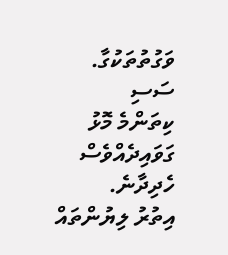ވަގުތުތަކުގާ.
ސަސި
ކިތަންމެ މޮޅު ގަވައިދެއްވެސް ހެދިދާނެ.
އިތުރު ލިޔުންތައް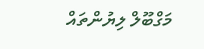މަގްބޫލް ލިޔުންތައް